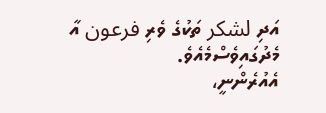އަދި لشكر ތަކުގެ ވެރި فرعون އާ މެދުގައިވެސްމެއެވެ.
އެއުރެންނީ،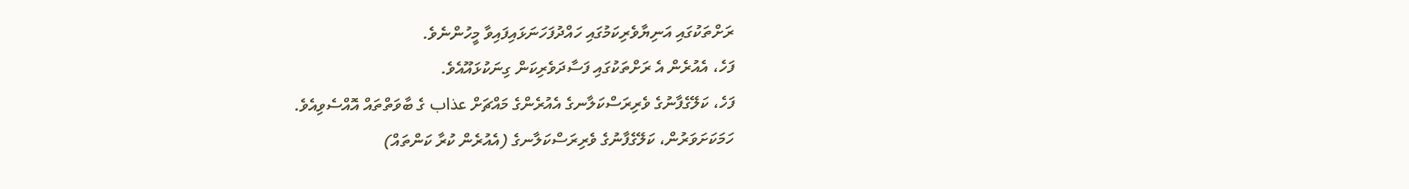ރަށްތަކުގައި އަނިޔާވެރިކަމުގައި ހައްދުފަހަނަޅައިފައިވާ މީހުންނެވެ.
ފަހެ، އެއުރެން އެ ރަށްތަކުގައި ފަސާދަވެރިކަން ގިނަކުޅައޫއެވެ.
ފަހެ، ކަލޭގެފާނުގެ ވެރިރަސްކަލާނގެ އެއުރެންގެ މައްޗަށް عذاب ގެ ބާވަތްތައް އޮއްސެވިއެވެ.
ހަމަކަށަވަރުން، ކަލޭގެފާނުގެ ވެރިރަސްކަލާނގެ (އެއުރެން ކުރާ ކަންތައް)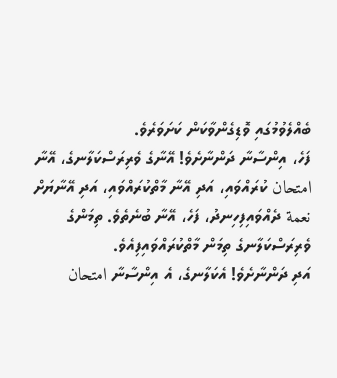ބެއްލެވުމުގައި ވޮޑިގެންވާކަން ކަށަވަރެވެ.
ފަހެ، އިންސާނާ ދަންނާށެވެ! އޭނާގެ ވެރިރަސްކަލާނގެ، އޭނާ امتحان ކުރައްވައި، އަދި އޭނާ މާތްކުރައްވައި، އަދި އޭނާޔަށް نعمة ދެއްވައިފިހިނދު، ފަހެ، އޭނާ ބުނެތެވެ. ތިމަންގެ ވެރިރަސްކަލާނގެ ތިމަން މާތްކުރައްވައިފިއެވެ.
އަދި ދަންނާށެވެ! އެކަލާނގެ، އެ އިންސާނާ امتحان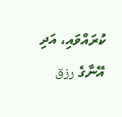ކުރައްވައި، އަދި އޭނާގެ رزق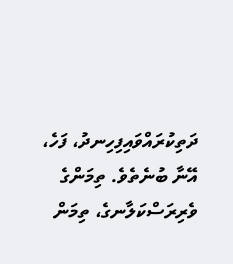ދަތިކުރައްވައިފިހިނދު، ފަހެ، އޭނާ ބުނެތެވެ. ތިމަންގެ ވެރިރަސްކަލާނގެ، ތިމަން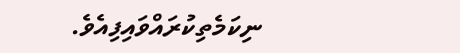ނިކަމެތިކުރައްވައިފިއެވެ.